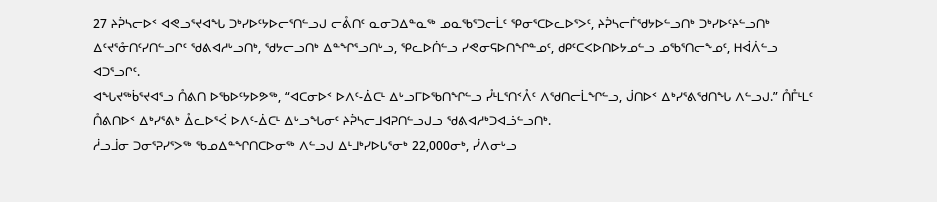27 ᔨᕉᓴᓕᐅᑉ ᐊᕙᓗᕐᔪᐊᖓ ᑐᒃᓯᐅᑦᔭᐅᓕᕐᑎᓪᓗᒍ ᓕᕔᑎᑦ ᓇᓂᑐᐃᓐᓇᖅ ᓄᓇᖃᕐᑐᓕᒫᑦ ᕿᓂᕐᑕᐅᓚᐅᕐᐳᑦ, ᔨᕉᓴᓕᒦᖁᔭᐅᓪᓗᑎᒃ ᑐᒃᓯᐅᑦᔨᓪᓗᑎᒃ ᐃᑦᔪᕐᓁᑎᑦᓯᑎᓪᓗᒋᑦ ᖁᕕᐊᓱᒡᓗᑎᒃ, ᖁᔭᓕᓗᑎᒃ ᐃᓐᖏᕐᓗᑎᒡᓗ, ᕿᓚᐅᑏᓪᓗ ᓯᕙᓂᕋᐅᑎᖏᓐᓄᑦ, ᑯᑭᑦᑕᐸᐅᑎᐅᔭᓄᓪᓗ ᓄᖃᕐᑎᓕᖕᓄᑦ, ᕼᐋᐲᓪᓗ ᐊᑐᕐᓗᒋᑦ.
ᐊᖓᔪᖅᑳᕐᔪᐊᕐᓗ ᑍᕕᑎ ᐅᖃᐅᑦᔭᐅᕗᖅ, “ᐊᑕᓂᐅᑉ ᐅᐱᑦ-ᐄᑕᒻ ᐃᒡᓗᒥᐅᖃᑎᖏᓪᓗ ᓮᒻᒪᕐᑎᑉᐰᑦ ᐱᖁᑎᓕᒫᖏᓪᓗ, ᒎᑎᐅᑉ ᐃᒃᓯᕐᕕᖁᑎᖓ ᐱᓪᓗᒍ.” ᑍᒤᒻᒪᑦ ᑍᕕᑎᐅᑉ ᐃᒃᓯᕐᕕᒃ ᐂᓚᐅᕐᐹ ᐅᐱᑦ-ᐄᑕᒻ ᐃᒡᓗᖓᓂᑦ ᔨᕉᓴᓕᒧᐊᕈᑎᓪᓗᒍᓗ ᖁᕕᐊᓱᒃᑐᐊᓘᓪᓗᑎᒃ.
ᓲᓗᒨᓂ ᑐᓂᕐᕈᓯᕐᐳᖅ ᖃᓄᐃᓐᖏᑎᑕᐅᓂᖅ ᐱᓪᓗᒍ ᐃᒻᒧᒃᓯᐅᒐᕐᓂᒃ 22,000ᓂᒃ, ᓰᐱᓂᒡᓗ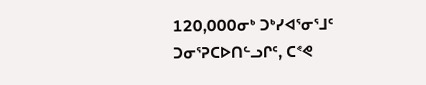120,000ᓂᒃ ᑐᒃᓯᐊᕐᓂᕐᒧᑦ ᑐᓂᕐᕈᑕᐅᑎᓪᓗᒋᑦ, ᑕᕝᕙ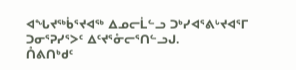ᐊᖓᔪᖅᑳᕐᔪᐊᖅ ᐃᓄᓕᒫᓪᓗ ᑐᒃᓯᐊᕐᕕᒡᔪᐊᕐᒥ ᑐᓂᕐᕈᓯᕐᐳᑦ ᐃᑦᔪᕐᓁᓕᕐᑎᓪᓗᒍ.
ᑍᕕᑎᒃᑯᑦ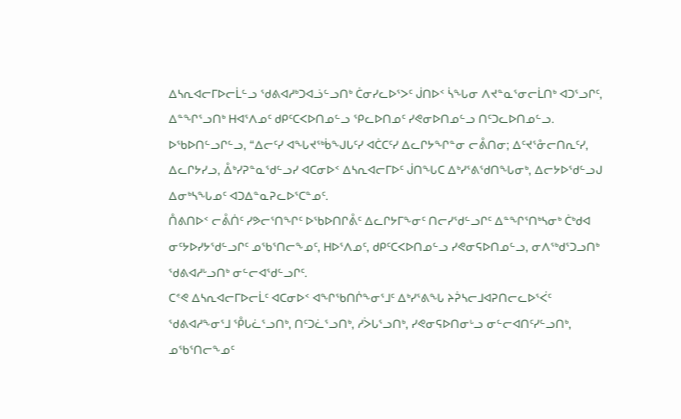ᐃᓴᕆᐊᓕᒥᐅᓕᒫᓪᓗ ᖁᕕᐊᓱᒃᑐᐊᓘᓪᓗᑎᒃ ᑖᓂᓯᓚᐅᕐᐳᑦ ᒎᑎᐅᑉ ᓵᖓᓂ ᐱᔪᓐᓇᕐᓂᓕᒫᑎᒃ ᐊᑐᕐᓗᒋᑦ, ᐃᓐᖏᕐᓗᑎᒃ ᕼᐊᕐᐱᓄᑦ ᑯᑭᑦᑕᐸᐅᑎᓄᓪᓗ ᕿᓚᐅᑎᓄᑦ ᓯᕙᓂᐅᑎᓄᓪᓗ ᑎᑦᑐᓚᐅᑎᓄᓪᓗ.
ᐅᖃᐅᑎᓪᓗᒋᓪᓗ, “ᐃᓕᑦᓯ ᐊᖓᔪᖅᑳᖑᒐᑦᓯ ᐊᑖᑕᑦᓯ ᐃᓚᒋᔭᖏᓐᓂ ᓕᕔᑎᓂ; ᐃᑦᔪᕐᓁᓕᑎᕆᑦᓯ, ᐃᓚᒋᔭᓯᓗ, ᐂᒃᓯᕈᓐᓇᖁᓪᓗᓯ ᐊᑕᓂᐅᑉ ᐃᓴᕆᐊᓕᒥᐅᑦ ᒎᑎᖓᑕ ᐃᒃᓯᕐᕕᖁᑎᖓᓂᒃ, ᐃᓕᔭᐅᖁᓪᓗᒍ ᐃᓂᒃᓴᖓᓄᑦ ᐊᑐᐃᓐᓇᕈᓚᐅᕐᑕᓐᓄᑦ.
ᑍᕕᑎᐅᑉ ᓕᕔᑏᑦ ᓯᕗᓕᕐᑎᖏᑦ ᐅᖃᐅᑎᒋᕔᑦ ᐃᓚᒋᔭᒥᖕᓂᑦ ᑎᓕᓯᖁᓪᓗᒋᑦ ᐃᓐᖏᕐᑎᒃᓴᓂᒃ ᑖᒃᑯᐊ ᓂᑦᔭᐅᓯᔭᖁᓪᓗᒋᑦ ᓄᖃᕐᑎᓕᖕᓄᑦ, ᕼᐅᕐᐱᓄᑦ, ᑯᑭᑦᑕᐸᐅᑎᓄᓪᓗ ᓯᕙᓂᕋᐅᑎᓄᓪᓗ, ᓂᐱᖅᑯᕐᑐᓗᑎᒃ ᖁᕕᐊᓱᒡᓗᑎᒃ ᓂᓪᓕᐊᖁᓪᓗᒋᑦ.
ᑕᕝᕙ ᐃᓴᕆᐊᓕᒥᐅᓕᒫᑦ ᐊᑕᓂᐅᑉ ᐊᖏᖃᑎᒌᖕᓂᕐᒧᑦ ᐃᒃᓯᕐᕕᖓ ᔨᕉᓴᓕᒧᐊᕈᑎᓕᓚᐅᕐᐹᑦ ᖁᕕᐊᓱᖕᓂᕐᒧ ᕾᒐᓛᕐᓗᑎᒃ, ᑎᑦᑐᓛᕐᓗᑎᒃ, ᓱᐴᒐᕐᓗᑎᒃ, ᓯᕙᓂᕋᐅᑎᓂᒡᓗ ᓂᓪᓕᐊᑎᑦᓯᓪᓗᑎᒃ, ᓄᖃᕐᑎᓕᖕᓄᑦ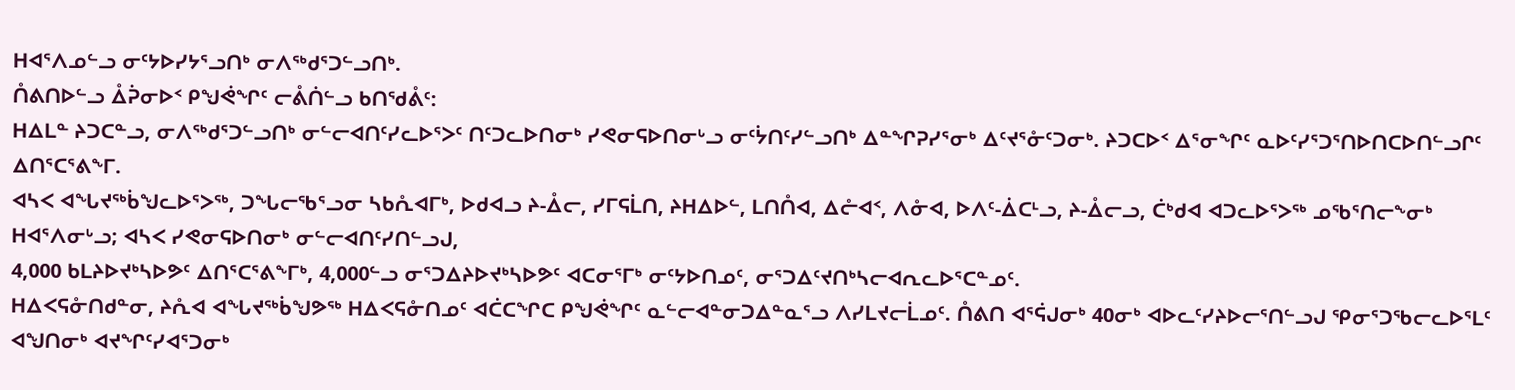ᕼᐊᕐᐱᓄᓪᓗ ᓂᑦᔭᐅᓯᔭᕐᓗᑎᒃ ᓂᐱᖅᑯᕐᑐᓪᓗᑎᒃ.
ᑍᕕᑎᐅᓪᓗ ᐂᕉᓂᐅᑉ ᑭᖑᕚᖏᑦ ᓕᕔᑏᓪᓗ ᑲᑎᖁᕔᑦ:
ᕼᐃᒪᓐ ᔨᑐᑕᓐᓗ, ᓂᐱᖅᑯᕐᑐᓪᓗᑎᒃ ᓂᓪᓕᐊᑎᑦᓯᓚᐅᕐᐳᑦ ᑎᑦᑐᓚᐅᑎᓂᒃ ᓯᕙᓂᕋᐅᑎᓂᒡᓗ ᓂᑦᔮᑎᑦᓯᓪᓗᑎᒃ ᐃᓐᖏᕈᓯᕐᓂᒃ ᐃᑦᔪᕐᓁᑦᑐᓂᒃ. ᔨᑐᑕᐅᑉ ᐃᕐᓂᖏᑦ ᓇᐅᑦᓯᕐᑐᕐᑎᐅᑎᑕᐅᑎᓪᓗᒋᑦ ᐃᑎᕐᑕᕐᕕᖕᒥ.
ᐊᓴᐸ ᐊᖓᔪᖅᑳᖑᓚᐅᕐᐳᖅ, ᑐᖓᓕᖃᕐᓗᓂ ᓴᑲᕅᐊᒥᒃ, ᐅᑯᐊᓗ ᔨ-ᐂᓕ, ᓯᒥᕋᒫᑎ, ᔨᕼᐃᐅᓪ, ᒪᑎᑍᐊ, ᐃᓔᐊᑉ, ᐱᓁᐊ, ᐅᐱᑦ-ᐄᑕᒻᓗ, ᔨ-ᐂᓕᓗ, ᑖᒃᑯᐊ ᐊᑐᓚᐅᕐᐳᖅ ᓄᖃᕐᑎᓕᖕᓂᒃ ᕼᐊᕐᐱᓂᒡᓗ; ᐊᓴᐸ ᓯᕙᓂᕋᐅᑎᓂᒃ ᓂᓪᓕᐊᑎᑦᓯᑎᓪᓗᒍ,
4,000 ᑲᒪᔨᐅᔪᒃᓴᐅᕗᑦ ᐃᑎᕐᑕᕐᕕᖕᒥᒃ, 4,000ᓪᓗ ᓂᕐᑐᐃᔨᐅᔪᒃᓴᐅᕗᑦ ᐊᑕᓂᕐᒥᒃ ᓂᑦᔭᐅᑎᓄᑦ, ᓂᕐᑐᐃᑦᔪᑎᒃᓴᓕᐊᕆᓚᐅᕐᑕᓐᓄᑦ.
ᕼᐃᐸᕋᓁᑎᑯᓐᓂ, ᔨᕅᐊ ᐊᖓᔪᖅᑳᖑᕗᖅ ᕼᐃᐸᕋᓁᑎᓄᑦ ᐊᑖᑕᖏᑕ ᑭᖑᕚᖏᑦ ᓇᓪᓕᐊᓐᓂᑐᐃᓐᓇᕐᓗ ᐱᓯᒪᔪᓕᒫᓄᑦ. ᑍᕕᑎ ᐊᕐᕌᒍᓂᒃ 40ᓂᒃ ᐊᐅᓚᑦᓯᔨᐅᓕᕐᑎᓪᓗᒍ ᕿᓂᕐᑐᖃᓕᓚᐅᕐᒪᑦ ᐊᖑᑎᓂᒃ ᐊᔪᖏᑦᓯᐊᕐᑐᓂᒃ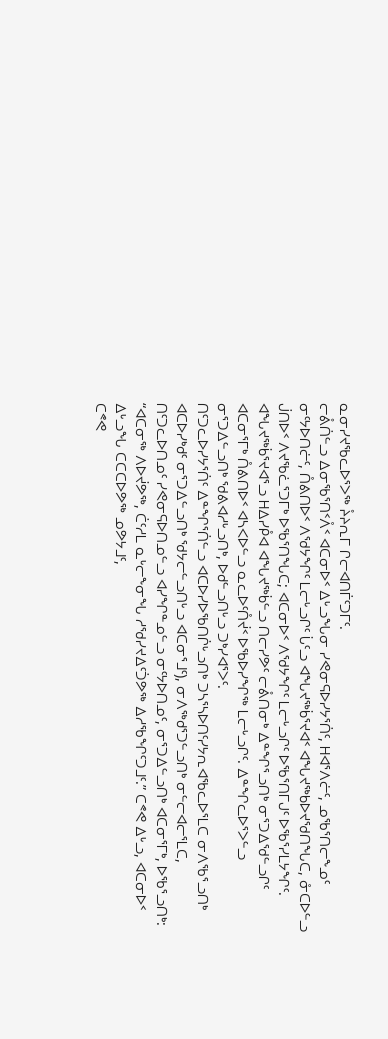ᓇᓂᓯᔪᖃᓚᐅᕐᐳᖅ ᔧᔨᕆᒥ ᒋᓕᐊᑎᒦᑦᑐᒥᑦ.
ᓕᕔᑏᓪᓗ ᐃᓂᖃᕐᑎᑉᐰᑉ ᐊᑕᓂᐅᑉ ᐃᒡᓗᖓᓂ ᓯᕙᓂᕋᐅᓯᔭᕐᑏᑦ, ᕼᐊᕐᐱᓖᑦ, ᓄᖃᕐᑎᓕᖕᓄᑦ ᓂᑦᔭᐅᑎᓖᑦ, ᑍᕕᑎᐅᑉ ᐱᖁᔭᖏᑦ ᒪᓕᒡᓗᒋᑦ ᒑᑦᓗ ᐊᖓᔪᖅᑳᕐᔪᐊᑉ ᐊᖓᔪᖅᑲᐅᔪᖁᑎᖓᑕ, ᓁᑕᐅᓪᓗ ᒎᑎᐅᑉ ᐱᔪᖃᓛᕐᑐᒥᒃ ᐅᖃᕐᑎᖓᑕ; ᐊᑕᓂᐅᑉ ᐱᖁᔭᖏᑦ ᒪᓕᒡᓗᒋᑦ ᐅᖃᕐᑎᒥᒍᑦ ᐅᖃᕐᓯᒪᔭᖏᑦ.
ᐊᖓᔪᖅᑳᕐᔪᐊᕐᓗ ᕼᐃᓯᑬᐊ ᐊᖓᔪᖅᑳᓪᓗ ᑎᓕᓯᕗᑦ ᓕᕔᑎᓂᒃ ᐃᓐᖏᕐᓗᑎᒃ ᓂᕐᑐᐃᖁᓪᓗᒋᑦ ᐊᑕᓂᕐᒥᒃ ᑍᕕᑎᐅᑉ ᐊᓴᐸᐅᓪᓗ ᓇᓚᐅᑦᑍᔫᑉ ᐅᖃᐅᓯᖏᖅ ᒪᓕᒡᓗᒋᑦ. ᐃᓐᖏᓚᐅᕐᐳᓪᓗ ᓂᕐᑐᐃᓪᓗᑎᒃ ᖁᕕᐊᓱᒡᓗᑎᒃ, ᐅᑯᓪᓗᑎᒡᓗ ᑐᒃᓯᐊᕐᐳᑦ.
ᑎᑦᑐᓚᐅᓯᔭᕐᑏᑦ ᐃᓐᖏᕐᑏᓪᓗ ᐊᑕᐅᓯᐅᖃᑎᒌᒡᓗᑎᒃ ᑐᓴᕐᓴᐅᑎᑦᓯᔭᕆᐊᖃᓚᐅᕐᒪᑕ ᓂᐱᖃᕐᓗᑎᒃ ᐊᑕᐅᓯᒃᑯᑦ ᓂᕐᑐᐃᓪᓗᑎᒃ ᖁᔭᓕᓪᓗᑎᒡᓗ ᐊᑕᓂᕐᒧᑦ), ᓂᐱᖅᑯᕐᑐᓪᓗᑎᒃ ᓂᓪᓕᐊᓕᕐᒪᑕ, ᑎᑦᑐᓚᐅᑎᓄᑦ ᓯᕙᓂᕋᐅᑎᓄᓪᓗ ᐊᓯᖏᓐᓄᓪᓗ ᓂᑦᔭᐅᑎᓄᑦ, ᓂᕐᑐᐃᓪᓗᑎᒃ ᐊᑕᓂᕐᒥᒃ, ᐅᖃᕐᓗᑎᒃ: “ᐊᑕᓂᖅ ᐱᐅᔫᕗᖅ, ᑖᑦᓱᒪ ᓇᒡᓕᖕᓂᖓ ᓱᖁᓯᔪᐃᑦᑑᕗᖅ ᐃᓱᖃᖏᑦᑐᒧᑦ.” ᑕᕝᕙ ᐃᒡᓗ, ᐊᑕᓂᐅᑉ ᐃᒡᓗᖓ ᑕᑕᑕᐅᕗᖅ ᓄᕗᔭᒧᑦ,
ᑕᕝᕙ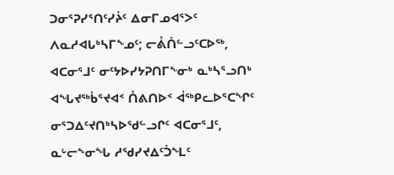ᑐᓂᕐᕈᓯᕐᑎᑦᓯᔩᑦ ᐃᓂᒥᓄᐊᕐᐳᑦ ᐱᓇᓱᐊᒐᒃᓴᒥᖕᓄᑦ; ᓕᕔᑏᓪᓗᑦᑕᐅᖅ, ᐊᑕᓂᕐᒧᑦ ᓂᑦᔭᐅᓯᔭᕈᑎᒥᖕᓂᒃ ᓇᒃᓴᕐᓗᑎᒃ ᐊᖓᔪᖅᑳᕐᔪᐊᑉ ᑍᕕᑎᐅᑉ ᐋᖅᑭᓚᐅᕐᑕᖏᑦ ᓂᕐᑐᐃᑦᔪᑎᒃᓴᐅᖁᓪᓗᒋᑦ ᐊᑕᓂᕐᒧᑦ, ᓇᒡᓕᖕᓂᖓ ᓱᖁᓯᔪᐃᑦᑑᖕᒪᑦ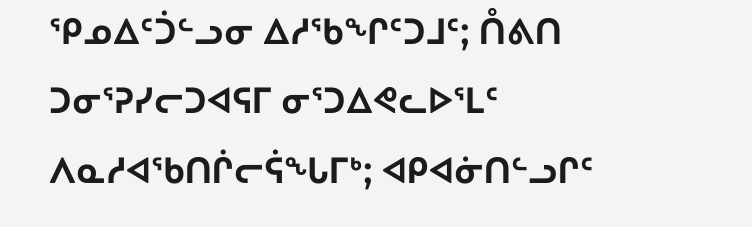ᕿᓄᐃᑦᑑᓪᓗᓂ ᐃᓱᖃᖏᑦᑐᒧᑦ; ᑍᕕᑎ ᑐᓂᕐᕈᓯᓕᑐᐊᕋᒥ ᓂᕐᑐᐃᕙᓚᐅᕐᒪᑦ ᐱᓇᓱᐊᖃᑎᒌᓕᕌᖓᒥᒃ; ᐊᑭᐊᓃᑎᓪᓗᒋᑦ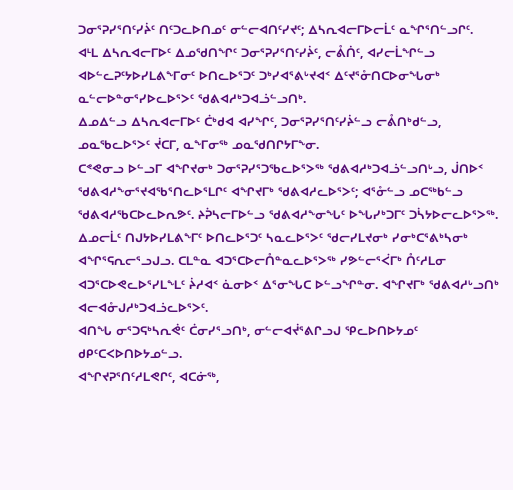ᑐᓂᕐᕈᓯᕐᑎᑦᓯᔩᑦ ᑎᑦᑐᓚᐅᑎᓄᑦ ᓂᓪᓕᐊᑎᑦᓯᔪᑦ; ᐃᓴᕆᐊᓕᒥᐅᓕᒫᑦ ᓇᖏᕐᑎᓪᓗᒋᑦ.
ᐊᒻᒪ ᐃᓴᕆᐊᓕᒥᐅᑦ ᐃᓄᖁᑎᖏᑦ ᑐᓂᕐᕈᓯᕐᑎᑦᓯᔩᑦ, ᓕᕔᑏᑦ, ᐊᓯᓕᒫᖏᓪᓗ ᐊᐅᓪᓚᕈᑦᔭᐅᓯᒪᕕᖕᒥᓂᑦ ᐅᑎᓚᐅᕐᑐᑦ ᑐᒃᓯᐊᕐᕕᒡᔪᐊᑉ ᐃᑦᔪᕐᓁᑎᑕᐅᓂᖓᓂᒃ ᓇᓪᓕᐅᓐᓂᕐᓯᐅᓚᐅᕐᐳᑦ ᖁᕕᐊᓱᒃᑐᐊᓘᓪᓗᑎᒃ.
ᐃᓄᐃᓪᓗ ᐃᓴᕆᐊᓕᒥᐅᑦ ᑖᒃᑯᐊ ᐊᓯᖏᑦ, ᑐᓂᕐᕈᓯᕐᑎᑦᓯᔩᓪᓗ ᓕᕔᑎᒃᑯᓪᓗ, ᓄᓇᖃᓚᐅᕐᐳᑦ ᔫᑕᒥ, ᓇᖕᒥᓂᖅ ᓄᓇᖁᑎᒋᔭᒥᖕᓂ.
ᑕᕝᕙᓂᓗ ᐅᓪᓗᒥ ᐊᖏᔪᓂᒃ ᑐᓂᕐᕈᓯᕐᑐᖃᓚᐅᕐᐳᖅ ᖁᕕᐊᓱᒃᑐᐊᓘᓪᓗᑎᒡᓗ, ᒎᑎᐅᑉ ᖁᕕᐊᓱᖕᓂᕐᔪᐊᖃᕐᑎᓚᐅᕐᒪᒋᑦ ᐊᖏᔪᒥᒃ ᖁᕕᐊᓱᓚᐅᕐᐳᑦ; ᐊᕐᓁᓪᓗ ᓄᑕᖅᑲᓪᓗ ᖁᕕᐊᓱᖃᑕᐅᓚᐅᕆᕗᑦ. ᔨᕉᓴᓕᒥᐅᓪᓗ ᖁᕕᐊᓱᖕᓂᖓᑦ ᐅᖓᓯᒃᑐᒥᑦ ᑐᓵᔭᐅᓕᓚᐅᕐᐳᖅ.
ᐃᓄᓕᒫᑦ ᑎᒍᔭᐅᓯᒪᕕᖕᒥᑦ ᐅᑎᓚᐅᕐᑐᑦ ᓴᓇᓚᐅᕐᐳᑦ ᖁᓕᓯᒪᔪᓂᒃ ᓯᓂᒃᑕᕐᕕᒃᓴᓂᒃ ᐊᖏᕐᕋᕆᓕᕐᓗᒍᓗ. ᑕᒪᓐᓇ ᐊᑐᕐᑕᐅᓕᑍᓐᓇᓚᐅᕐᐳᖅ ᓯᕗᓪᓕᕐᐹᒥᒃ ᑍᑦᓱᒪᓂ ᐊᑐᕐᑕᐅᕙᓚᐅᕐᓯᒪᖕᒪᑦ ᔩᓱᐊᑉ ᓈᓂᐅᑉ ᐃᕐᓂᖓᑕ ᐅᓪᓗᖏᓐᓂ. ᐊᖏᔪᒥᒃ ᖁᕕᐊᓱᒡᓗᑎᒃ ᐊᓕᐊᓁᒍᓱᒃᑐᐊᓘᓚᐅᕐᐳᑦ.
ᐊᑎᖓ ᓂᕐᑐᕋᒃᓴᕆᕚᑦ ᑖᓂᓯᕐᓗᑎᒃ, ᓂᓪᓕᐊᔫᕐᕕᒋᓗᒍ ᕿᓚᐅᑎᐅᔭᓄᑦ ᑯᑭᑦᑕᐸᐅᑎᐅᔭᓄᓪᓗ.
ᐊᖏᔪᕈᕐᑎᑦᓱᒪᕙᒋᑦ, ᐊᑕᓃᖅ,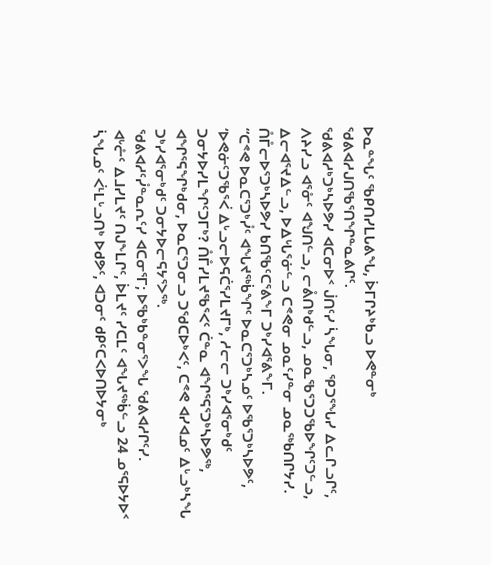ᐅᓇᓐᖓᑦ ᖃᑭᑎᓯᒪᒐᕕᖓ, ᐆᒥᒋᔨᒃᑲᓗ ᐅᕙᓐᓂᒃ ᖁᕕᐊᓱᒍᑎᖃᕐᑎᖏᓐᓇᕕᒋᑦ.
ᖁᕕᐊᓱᒃᑐᒃᓴᐅᕗᓯ ᐊᑕᓂᐅᑉ ᒎᑎᑦᓯ ᓵᖓᓂ, ᕿᑐᕐᖓᓯ ᐃᓚᒋᓗᒋᑦ, ᐱᔨᓯᓗ ᐊᕐᓁᑦ ᐊᖑᑎᓪᓗ, ᓕᕔᑎᒃᑯᓪᓗ, ᓄᓇᖃᕐᑐᑐᖃᐅᖏᑦᑐᓪᓗ, ᐃᓕᐊᕐᔪᐃᓪᓗ, ᐅᐃᒡᒐᕐᓃᓪᓗ ᑕᕝᕙᓂ ᓄᓇᑦᓯᓐᓂ ᓄᓇᖅᑲᑎᒋᔭᓯ. ᑍᒤᓕᐅᕐᑐᒃᓴᐅᕗᓯ ᑲᑎᖃᑦᑕᕐᕕᖕᒥ ᑐᒃᓯᐊᕐᕕᖕᒥ.
“ᑕᕝᕙ ᐅᓇᑕᕐᑐᒃᓮᑦ ᐊᖓᔪᖅᑳᖏᑦ ᐅᓇᑕᕐᑐᒃᓴᓄᑦ ᐅᖃᕐᑐᒃᓴᐅᕗᑦ, ‘ᐅᕙᓃᑦᑐᖃᕐᐹ ᐃᒡᓗᓕᐅᕋᑖᕐᓯᒪᔪᒥᒃ, ᓱᓕᓕ ᑐᒃᓯᐊᕐᓂᒃᑯᑦ ᑐᓂᔭᐅᓯᒪᖏᑦᑐᒥᒃ? ᑍᒤᓯᒪᔪᖃᕐᐸᑦ ᑖᓐᓇ ᐊᖏᕐᕋᕐᑐᒃᓴᐅᕗᖅ, ᐊᖏᕐᕋᖏᒃᑯᓂ, ᐅᓇᑕᕐᑐᓂᓗ ᑐᖁᑕᐅᒃᐸᑦ, ᑕᕝᕙ ᐊᓯᐊᓄᑦ ᐃᒡᓗᒃᓴᖓ ᑐᒃᓯᐊᕐᓂᒃᑯᑦ ᑐᓂᔭᐅᓕᕋᔭᕐᐳᖅ.
ᖁᕕᐊᓱᑦᓮᓐᓇᕆᑦᓯ ᐊᑕᓂᕐᒥ; ᐅᖃᒃᑲᓐᓂᕐᐳᖓ ᖁᕕᐊᓱᒋᑦᓯ.
ᐊᒡᓔᑦ ᐃᒧᓯᒪᔪᑦ ᑎᒍᖕᒪᒋᑦ, ᐆᒪᔪᑦ ᓯᑕᒪᑦ ᐊᖓᔪᖅᑳᓪᓗ 24 ᓄᕐᕋᐅᔭᐅᑉ ᓵᖓᓄᑦ ᐹᒻᒪᒡᓗᑎᒃ ᐅᑯᕗᑦ, ᐊᑐᓂᑦ ᑯᑭᑦᑕᐸᐅᑎᐅᔭᓂᒃ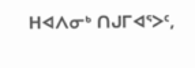ᕼᐊᐱᓂᒃ ᑎᒍᒥᐊᕐᐳᑦ,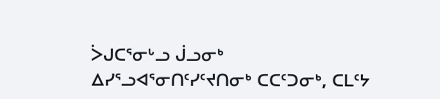ᐴᒍᑕᕐᓂᒡᓗ ᒎᓗᓂᒃ ᐃᓯᕐᓗᐊᕐᓂᑎᑦᓯᑦᔪᑎᓂᒃ ᑕᑕᑦᑐᓂᒃ, ᑕᒪᑦᔭ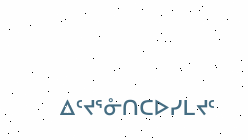ᐃᑦᔪᕐᓁᑎᑕᐅᓯᒪᔪᑦ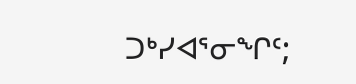ᑐᒃᓯᐊᕐᓂᖏᑦ;